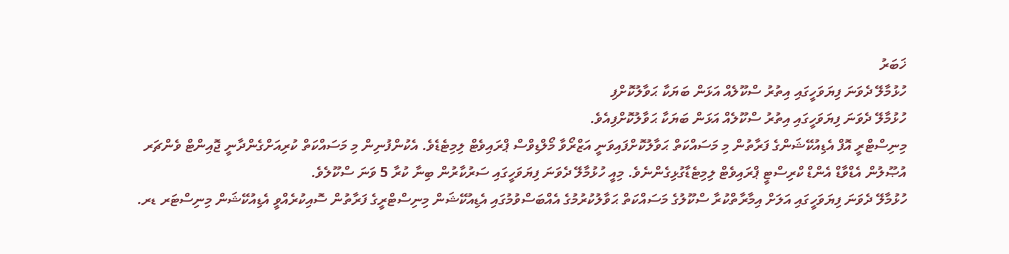ޚަބަރު
ހުޅުމާލޭ ދެވަނަ ފިޔަވަހީގައި އިތުރު ސްކޫލެއް އަޅަން ބަޔަކާ ޙަވާލުކޮށްފި
ހުޅުމާލޭ ދެވަނަ ފިޔަވަހީގައި އިތުރު ސްކޫލެއް އަޅަން ބަޔަކާ ޙަވާލުކޮށްފިއެވެ.
މިނިސްޓްރީ އޮފް އެޑިއުކޭޝަންގެ ފަރާތުން މި މަސައްކަތް ޙަވާލުކޮށްފައިވަނީ އަޒްރޯވާ މޯލްޑިވްސް ޕްރައިވެޓް ލިމިޓެޑެވެ. އެކުންފުނިން މި މަސައްކަތް ކުރިއަށްގެންދާނީ ޖޮއިންޓް ވެންޗަރ އުޞޫލުން އެޑްވާޑް އެންޑް ކްރިސްޓީ ޕްރައިވެޓް ލިމިޓެޑާގުޅިގެންނެވެ. މިއީ ހުޅުމާލޭ ދެވަނަ ފިޔަވަހީގައި ސަރުކާރުން ބިނާ ކުރާ 5 ވަނަ ސްކޫލެވެ.
ހުޅުމާލޭ ދެވަނަ ފިޔަވަހީގައި އަލަށް އިމާރާތްކުރާ ސްކޫލުގެ މަސައްކަތް ޙަވާލުކުރުމުގެ އެއްބަސްވުމުގައި އެޑިއުކޭޝަން މިނިސްޓްރީގެ ފަރާތުން ސޮއިކުރެއްވީ އެޑިއުކޭޝަން މިނިސްޓަރ ޑރ.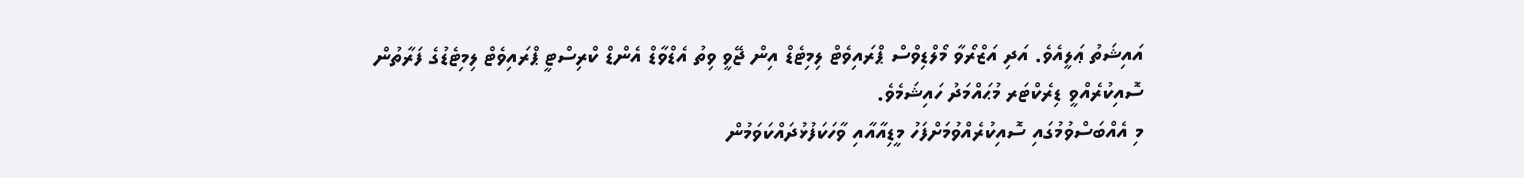އައިޝަތު ޢަލީއެވެ. އަދި އަޒްރޯވާ މޯލްޑިވްސް ޕްރައިވެޓް ލިމިޓެޑް އިން ޖޭވީ ވިތު އެޑްވާޑް އެންޑް ކްރިސްޓީ ޕްރައިވެޓް ލިމިޓެޑުގެ ފަރާތުން ސޮއިކުރެއްވީ ޑިރެކްޓަރ މުޙައްމަދު ހައިޝަމެވެ.
މި އެއްބަސްވުމުގައި ސޮއިކުރެއްވުމަށްފަހު މީޑިއާއާއި ވާހަކަފުޅުދައްކަވަމުން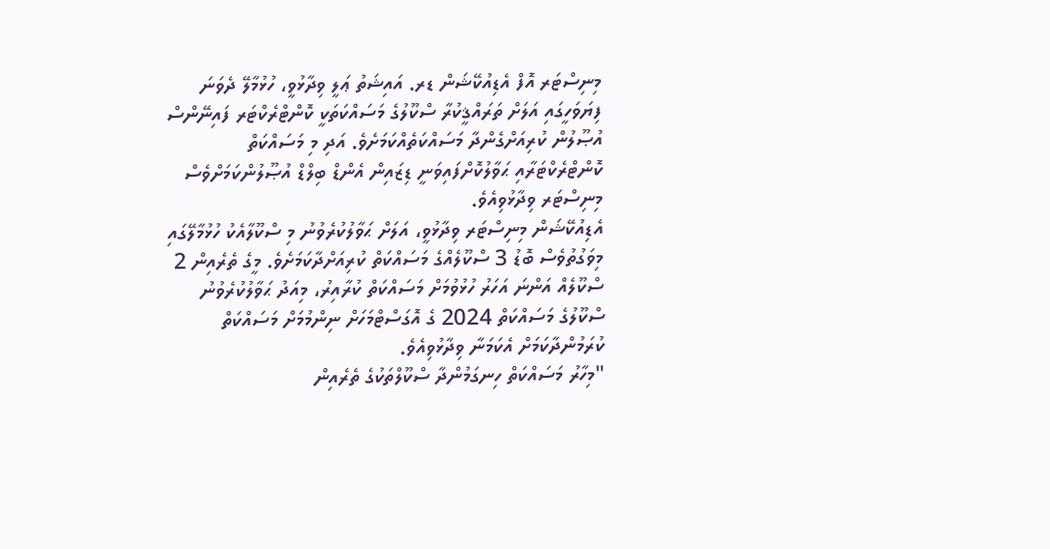މިނިސްޓަރ އޮފް އެޑިއުކޭޝަން ޑރ. އައިޝަތު ޢަލީ ވިދާޅުވީ، ހުޅުމާލޭ ދެވަނަ ފިޔަވަހީގައި އަލަށް ތަރައްޤީކުރާ ސްކޫލުގެ މަސައްކަތަކީ ކޮންޓްރެކްޓަރ ފައިނޭންސް އުޞޫލުން ކުރިއަށްގެންދާ މަސައްކަތެއްކަމަށެވެ. އަދި މި މަސައްކަތް ކޮންޓްރެކްޓަރާއި ޙަވާލުކޮށްފައިވަނީ ޑިޒައިން އެންޑް ބިލްޑް އުޞޫލުންކަމަށްވެސް މިނިސްޓަރ ވިދާޅުވިއެވެ.
އެޑިއުކޭޝަން މިނިސްޓަރ ވިދާޅުވީ، އަލަށް ޙަވާލުކުރެވުނު މި ސްކޫލާއެކު ހުޅުމާލޭގައި މިވަގުތުވެސް ބޮޑު 3 ސްކޫލެއްގެ މަސައްކަތް ކުރިއަށްދާކަމަށެވެ. މީގެ ތެރެއިން 2 ސްކޫލެއް އަންނަ އަހަރު ހުޅުވުމަށް މަސައްކަތް ކުރާއިރު، މިއަދު ޙަވާލުކުރެވުނު ސްކޫލުގެ މަސައްކަތް 2024 ގެ އޮގަސްޓްމަހަށް ނިންމުމަށް މަސައްކަތް ކުރަމުންދާކަމަށް އެކަމަނާ ވިދާޅުވިއެވެ.
"މިހާރު މަސައްކަތް ހިނގަމުންދާ ސްކޫލްތަކުގެ ތެރެއިން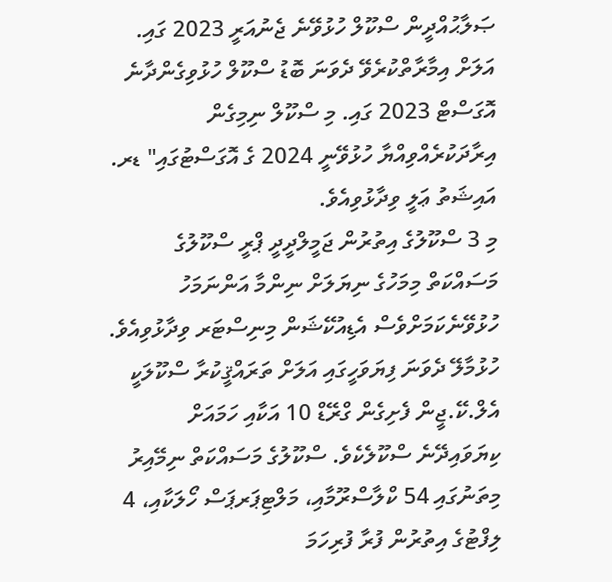ޞަލާޙުއްދީން ސްކޫލް ހުޅުވޭނެ ޖެނުއަރީ 2023 ގައި. އަލަށް އިމާރާތްކުރެވޭ ދެވަނަ ބޮޑު ސްކޫލް ހުޅުވިގެންދާނެ އޮގަސްޓް 2023 ގައި. މި ސްކޫލް ނިމިގެން އިރާދަކުރެއްވިއްޔާ ހުޅުވޭނީ 2024 ގެ އޮގަސްޓުގައި" ޑރ. އައިޝަތު ޢަލީ ވިދާޅުވިއެވެ.
މި 3 ސްކޫލުގެ އިތުރުން ޖަމީލްދީދީ ޕްރީ ސްކޫލުގެ މަސައްކަތް މިމަހުގެ ނިޔަލަށް ނިންމާ އަންނަމަހު ހުޅުވޭނެކަމަށްވެސް އެޑިއުކޭޝަން މިނިސްޓަރ ވިދާޅުވިއެވެ.
ހުޅުމާލޭ ދެވަނަ ފިޔަވަހީގައި އަލަށް ތަރައްޤީކުރާ ސްކޫލަކީ އެލް.ކޭ.ޖީން ފެށިގެން ގްރޭޑް 10 އަކާއި ހަމައަށް ކިޔަވައިދޭނެ ސްކޫލެކެވެ. ސްކޫލުގެ މަސައްކަތް ނިމޭއިރު މިތަނުގައި 54 ކްލާސްރޫމާއި، މަލްޓިޕަރޕަސް ހޯލަކާއި، 4 ލިފްޓުގެ އިތުރުން ފުރާ ފުރިހަމަ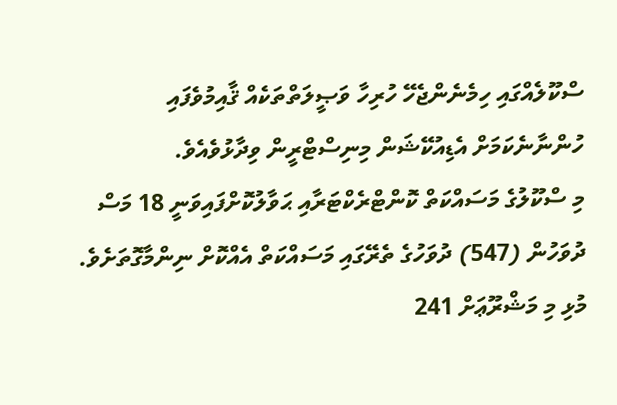ސްކޫލެއްގައި ހިމެނެންޖެހޭ ހުރިހާ ވަޞީލަތްތަކެއް ޤާއިމުވެފައި ހުންނާނެކަމަށް އެޑިއުކޭޝަން މިނިސްޓްރީން ވިދާޅުވެއެވެ.
މި ސްކޫލުގެ މަސައްކަތް ކޮންޓްރެކްޓަރާއި ޙަވާލުކޮށްފައިވަނީ 18 މަސް ދުވަހުން (547) ދުވަހުގެ ތެރޭގައި މަސައްކަތް އެއްކޮށް ނިންމާގޮތަށެވެ. މުޅި މި މަޝްރޫޢަށް 241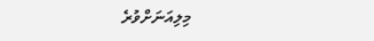މިލިއަނަށްވުރެ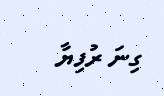ގިނަ ރުފިޔާ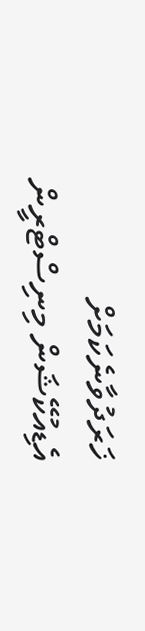ޚަރަދުވާނެކަމަށް އެޑިއުކޭޝަން މިނިސްޓްރީން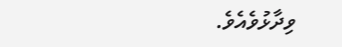ވިދާޅުވެއެވެ.